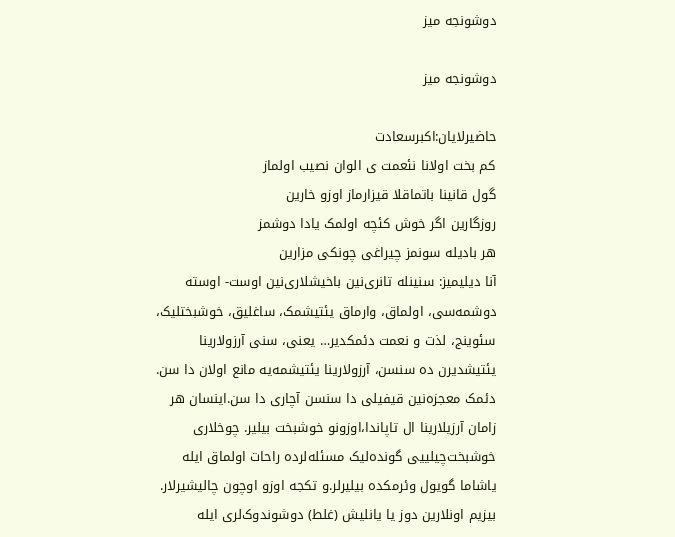دوشونجه میز

دوشونجه میز

حاضیرلایان:اکبرسعادت
کم بخت اولانا نئعمت ی الوان نصیب اولماز
گول قانینا باتماقلا قیزارماز اوزو خارین
روزگارین اگر خوش کئچه اولمک یادا دوشمز
هر بادیله سونمز چیراغی چونکی مزارین
آنا دیلیمیز: سنینله تانری‌نین باخیشلاری‌نین اوست- اوسته دوشمه‌سی، اولماق، وارماق یئتیشمک، ساغلیق، خوشبختلیک، سئوینج، لذت و نعمت دئمکدیر… یعنی، سنی آرزولارینا یئتیشدیرن ده سنسن، آرزولارینا یئتیشمه‌یه مانع اولان دا سن. دئمک معجزه‌نین قیفیلی دا سنسن آچاری دا سن.اینسان هر زامان آرزیلارینا ال تاپاندا،اوزونو خوشبخت بیلیر. چوخلاری خوشبخت‌چیلییی گونده‌لیک مسئله‌لرده راحات اولماق ایله یاشاما گویول وئرمکده بیلیرلر.و تکجه اوزو اوچون چالیشیرلار. بیزیم اونلارین دوز یا یانلیش (غلط) دوشوندوک‌لری ایله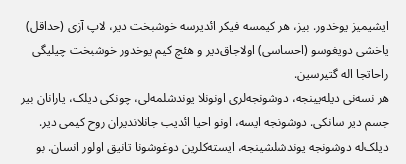ایشیمیز یوخدور. بیز، هر کیمسه فیکر ائدیرسه خوشبخت دیر، لاپ آزی (حداقل) یاخشی دویغوسو (احساسی) اولاجاق‌‌دیر و هئچ کیم یوخدور خوشبخت چیلیگی راحاتجا اله گتیرسین.
هر نسه‌نی دیله‌یینجه، دوشونجه‌لری اونونلا یوندشلمه‌لی‌، چونکی دیلک، یارانان بیر جسم دیر سانکی. دوشونجه ایسه، اونو احیا ائدیب جانلاندیران روح کیمی دیر. دیلک‌له دوشونجه یوندشلشینجه، ایسته‌کلرین دوغوشونا تانیق اولور انسان. بو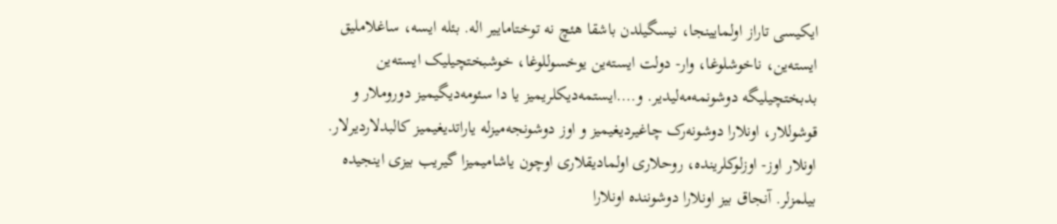ایکیسی تاراز اولمایینجا، نیسگیلدن باشقا هئچ نه توختاماییر اله. بئله ایسه، ساغلاملیق ایسته‌ین، ناخوشلوغا، وار- دولت ایسته‌ین یوخسوللوغا، خوشبختچیلیک ایسته‌ین بدبختچیلیگه دوشونمه‌مه‌لیدیر. و….ایستمه‌دیکلریمیز یا دا سئومه‌دیگیمیز دوروملار و قوشوللار، اونلارا دوشونه‌رک چاغیردیغیمیز و اوز دوشونجه‌میزله یاراتدیغیمیز کالبدلاردیرلار. اونلار اوز- اوزلوکلرینده، روحلاری اولمادیقلاری اوچون یاشامیمیزا گیریب بیزی اینجیده بیلمزلر. آنجاق بیز اونلارا دوشوننده اونلارا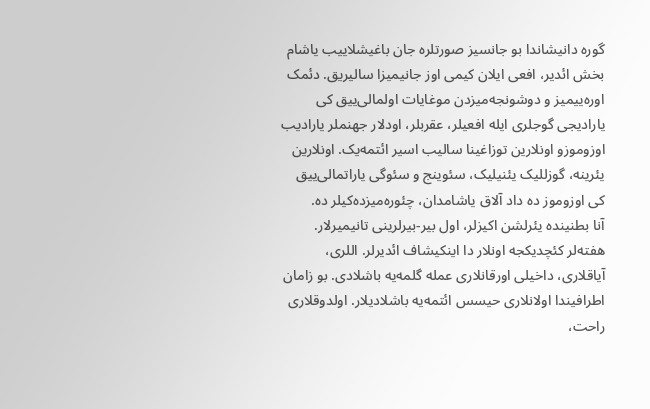گوره دانیشاندا بو جانسیز صورتلره جان باغیشلاییب یاشام بخش ائدیر، افعی ایلان کیمی اوز جانیمیزا سالیریق. دئمک اوره‌ییمیز و دوشونجه‌میزدن موغایات اولمالی‌ییق کی یارادیجی گوجلری ایله افعیلر، عقربلر، اودلار جهنملر یارادیب اوزوموزو اونلارین توزاغینا سالیب اسیر ائتمه‌یک. اونلارین یئرینه، گوزللیک یئنیلیک، سئوینج و سئوگی یاراتمالی‌ییق کی اوزوموز ده داد آلاق یاشامدان، چئوره‌میزده‌کیلر ده.
آنا بطنینده یئرلشن اکیزلر، اول بیر-بیرلرینی تانیمیرلار. هفته‌لر کئچدیکجه اونلار دا اینکیشاف ائدیرلر. اللری، آیاقلاری، داخیلی اورقانلاری عمله گلمه‌یه باشلادی. بو زامان اطرافیندا اولانلاری حیسس ائتمه‌یه باشلادیلار. اولدوقلاری راحت،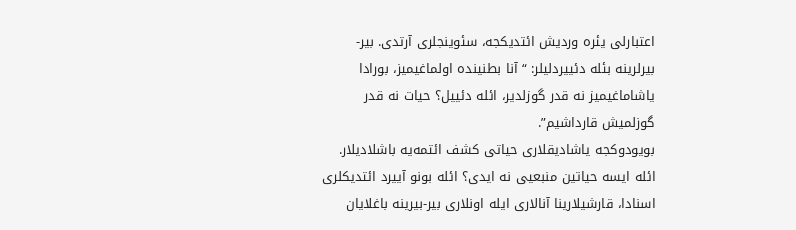اعتبارلی یئره وردیش ائتدیکجه، سئوینجلری آرتدی. بیر-بیرلرینه بئله دئییردلیلر: “آنا بطنینده اولماغیمیز، بورادا یاشاماغیمیز نه قدر گوزلدیر، ائله دئییل؟ حیات نه قدر گوزلمیش قارداشیم”.
بویودوکجه یاشادیقلاری حیاتی کشف ائتمه‌یه باشلادیلار. ائله ایسه حیاتین منبعیی نه ایدی؟ ائله بونو آییرد ائتدیکلری اسنادا، قارشیلارینا آنالاری ایله اونلاری بیر-بیرینه باغلایان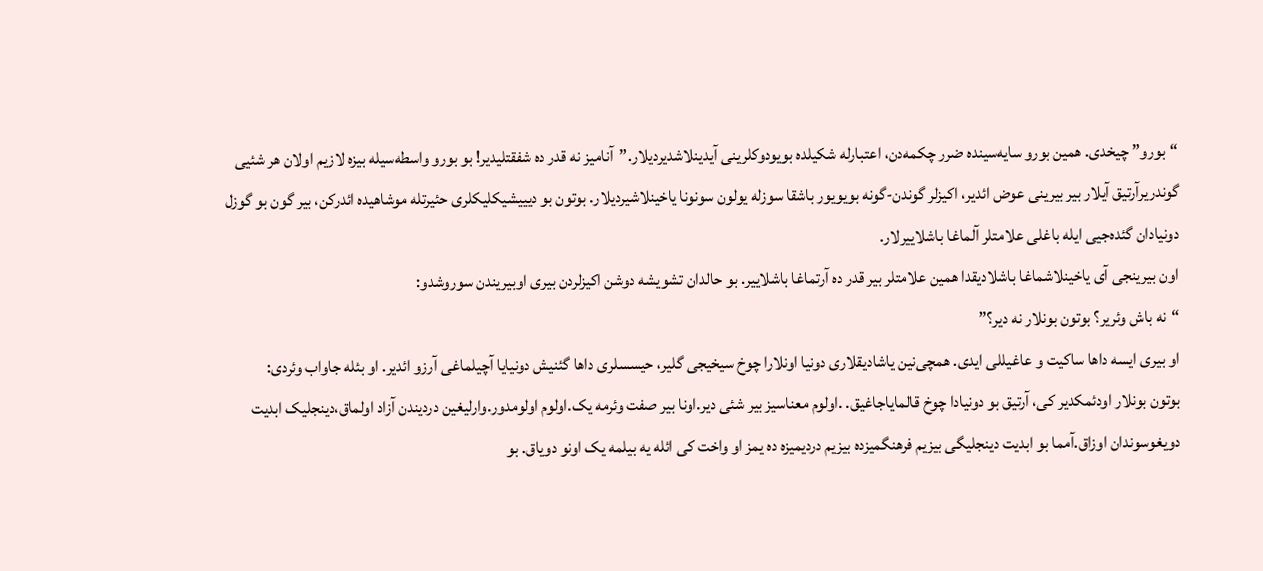“بورو” چیخدی. همین بورو سایه‌سینده ضرر چکمه‌دن، اعتبارله شکیلده بویودوکلرینی آیدینلاشدیردیلار.”آنامیز نه قدر ده شفقتلیدیر! بو بورو واسطه‌سیله بیزه لازیم اولان هر شئیی گوندریرآرتیق آیلار بیر بیرینی عوض ائدیر، اکیزلر گوندن-گونه بویویور باشقا سوزله یولون سونونا یاخینلاشیردیلار. بوتون بو دیییشیکلیکلری حئیرتله موشاهیده ائدرکن، بیر گون بو گوزل دونیادان گئده‌جیی ایله باغلی علامتلر آلماغا باشلاییرلار.
اون بیرینجی آی یاخینلاشماغا باشلادیقدا همین علامتلر بیر قدر ده آرتماغا باشلاییر. بو حالدان تشویشه دوشن اکیزلردن بیری اوبیریندن سوروشدو:
“نه باش وئریر؟ بوتون بونلار نه دیر؟”
او بیری ایسه داها ساکیت و عاغیللی ایدی. همچی‌نین یاشادیقلاری دونیا اونلارا چوخ سیخیجی گلیر، حیسسلری داها گئنیش دونیایا آچیلماغی آرزو ائدیر. او بئله جاواب وئردی:
بوتون بونلار اودئمکدیر کی، آرتیق بو دونیادا چوخ قالمایاجاغیق. .اولوم معناسیز بیر شئی دیر.اونا بیر صفت وئرمه یک.اولوم اولومدور.وارلیغین دردیندن آزاد اولماق،دینجلیک ابدیت دویغوسوندان اوزاق.آمما بو ابدیت دینجلیگی بیزیم فرهنگمیزده بیزیم دردیمیزه ده یمز او واخت کی ائله یه بیلمه یک اونو دویاق. بو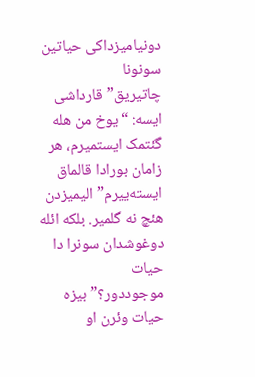دونیامیزداکی حیاتین سونونا چاتیریق”قارداشی ایسه: “یوخ من هله گئتمک ایستمیرم، هر زامان بورادا قالماق ایسته‌ییرم”الیمیزدن هئچ نه گلمیر. بلکه ائله دوغوشدان سونرا دا حیات موجوددور؟”بیزه حیات وئرن او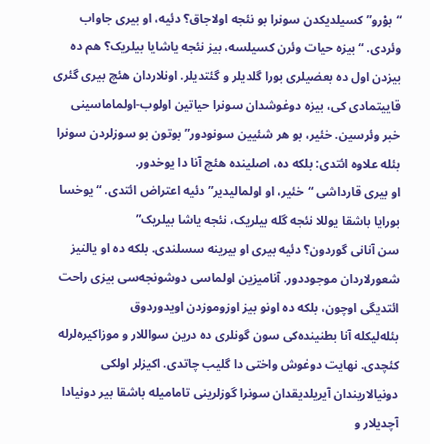“بوْرو” کسیلدیکدن سونرا بو نئجه اولاجاق؟ دئیه، او بیری جاواب وئردی. “بیزه حیات وئرن کسیلسه، بیز نئجه یاشایا بیلریک؟ هم ده بیزدن اول ده بعضیلری بورا گلدیلر و گئتدیلر. اونلاردان هئچ بیری گئری قاییتمادی کی، بیزه دوغوشدان سونرا حیاتین اولوب-اولماماسینی خبر وئرسین. خئیر، بو هر شئیین سونودور” بوتون بو سوزلردن سونرا بئله علاوه‌ ائتدی: بلکه ده، اصلینده هئچ آنا دا یوخدور.
او بیری قارداشی “خئیر، او اولمالیدیر”دئیه اعتراض ائتدی. “یوخسا بورایا باشقا یوللا نئجه گله بیلریک، نئجه یاشا بیلریک”
سن آنانی گوردون؟ دئیه بیری او بیرینه سسلندی. بلکه ده او یالنیز شعورلاردان موجوددور. آنامیزین اولماسی دوشونجه‌سی بیزی راحت ائتدیگی اوچون، بلکه ده اونو بیز اوزوموزدن اویدوردوق
بئله‌لیکله آنا بطنینده‌کی سون گونلری ده درین سواللار و موزاکیره‌لرله کئچدی. نهایت دوغوش واختی دا گلیب چاتدی. اکیزلر اولکی دونیالاریندان آیریلدیقدان سونرا گوزلرینی تامامیله باشقا بیر دونیادا آچدیلار و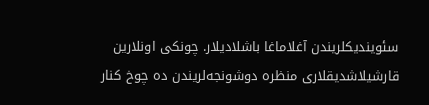سئویندیکلریندن آغلاماغا باشلادیلار. چونکی اونلارین قارشیلاشدیقلاری منظره دوشونجه‌لریندن ده چوخ کنار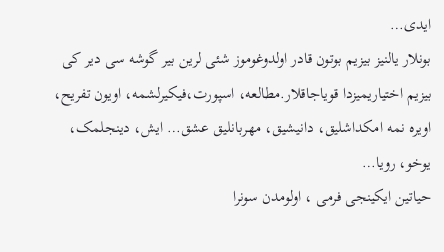ایدی…
بونلار یالنیز بیزیم بوتون قادر اولدوغوموز شئی لرین بیر گوشه سی دیر کی بیزیم اختیاریمیزدا قویاجاقلار.مطالعه، اسپورت،فیکیرلشمه، اویون تفریح، اویره نمه امکداشلیق، دانیشیق، مهربانلیق عشق… ایش، دینجلمک، یوخو، رویا…
حیاتین ایکینجی فرمی ، اولومدن سونرا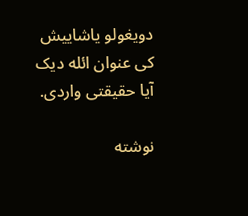دویغولو یاشاییش کی عنوان ائله دیک آیا حقیقتی واردی.

نوشته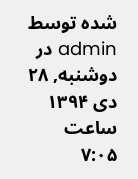شده توسط admin در دوشنبه, ۲۸ دی ۱۳۹۴ ساعت ۷:۰۵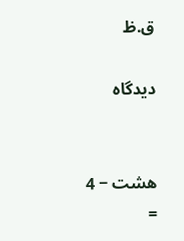ق.ظ

دیدگاه


هشت − 4 =